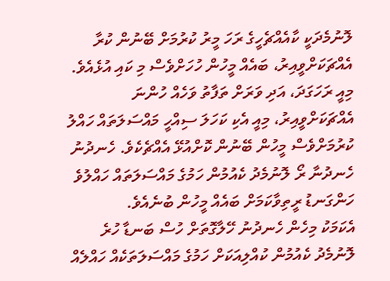ލޮނުމެދަކީ ކާއެއްޗެހީގެ ރަހަ މީރު ކުރުމަށް ބޭނުން ކުރާ އެއްޗަކަށްވީއިރު، ބައެއް މީހުން ހުހަށްވެސް މި ކައި އުޅެއެވެ. މިއީ ރަހަގަދަ، އަދި ވަރަށް ތަފާތު ވަހެއް ހުންނަ އެއްޗަކަށްވީއިރު، މިއީ އެކި ކަހަލަ ސިއްހީ މައްސަލަތައް ހައްލު ކުރުމަށްވެސް މީހުން ބޭނުން ކޮށްއުޅޭ އެއްޗެކެވެ. ހެނދުނު ހެނދުނާ ރޯ ލޮނުމެދު ކެއުމުން ހަމުގެ މައްސަލަތައް ހައްލުވެ ހަންގަނޑު ރީތިވާކަމަށް ބައެއް މީހުން ބުނެއެވެ.
އެކަމަކު މިހެން ހެނދުނު ހޭލާގޮތަށް ހުސް ބަނޑާ ހުރެ ލޮނުމެދު ކެއުމުން ކުއްލިއަކަށް ހަމުގެ މައްސަލަތަކެއް ހައްލެއް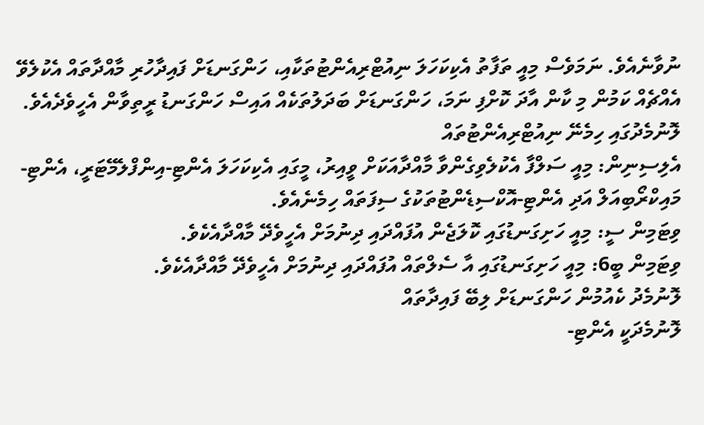ނުވާނެއެވެ. ނަމަވެސް މިއީ ތަފާތު އެކިކަހަލަ ނިއުޓްރިއެންޓުތަކާއި، ހަންގަނޑަށް ފައިދާހުރި މާއްދާތައް އެކުލެވޭ އެއްޗެއް ކަމުން މި ކާން އާދަ ކޮށްފި ނަމަ، ހަންގަނޑަށް ބަދަލުތަކެއް އައިސް ހަންގަނޑު ރީތިވާން އެހީވެދެއެވެ.
ލޮނުމެދުގައި ހިމެނޭ ނިއުޓްރިއެންޓުތައް
އެލިސިނިން: މިއީ ސަލްފާ އެކުލެވިގެންވާ މާއްދާއަކަށް ވީއިރު، މީގައި އެކިކަހަލަ އެންޓި-އިންފްލެމޭޓަރީ، އެންޓި-މައިކްރޯބިއަލް އަދި އެންޓި-އޮކްސިޑެންޓުތަކުގެ ސިފަތައް ހިމެނެއެވެ.
ވިޓަމިން ސީ: މިއީ ހަށިގަނޑުގައި ކޮލަޖެން އުފައްދައި ދިނުމަށް އެހީވެދޭ މާއްދާއެކެވެ.
ވިޓަމިން ބީ6: މިއީ ހަށިގަނޑުގައި އާ ސެލްތައް އުފައްދައި ދިނުމަށް އެހީވެދޭ މާއްދާއެކެވެ.
ލޮނުމެދު ކެއުމުން ހަންގަނޑަށް ލިބޭ ފައިދާތައް
ލޮނުމެދަކީ އެންޓި-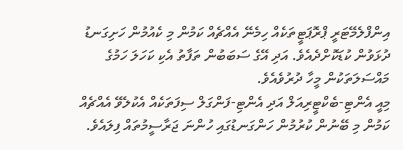އިންފްލެމޭޓަރީ ޕްރޮޕަޓީތަކެއް ހިމެނޭ އެއްޗެއް ކަމުން މި ކެއުމުން ހަށިގަނޑު ދުޅަވުން ކުޑަކޮށްދެއެވެ. އަދި އޭގެ ސަބަބުން ތަފާތު އެކި ކަހަލަ ހަމުގެ މައްސަލަތަކުން މީހާ ދުރުވެއެވެ.
މިއީ އެންޓި-ބެކްޓީރިއަލް އަދި އެންޓި-ފަންގަލް ސިފަތަކެއް އެކުލެވޭ އެއްޗެއް ކަމުން މި ބޭނުން ކުރުމުން ހަންގަނޑުގައި ހުންނަ ޖަރާސީމުތައް ފިލައެވެ.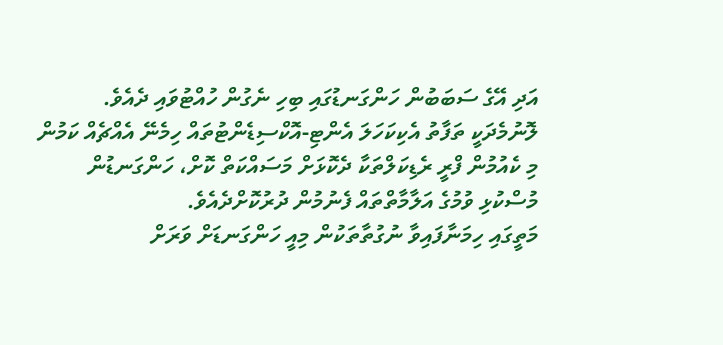އަދި އޭގެ ސަބަބުން ހަންގަނޑުގައި ބިހި ނެގުން ހުއްޓުވައި ދެއެވެ.
ލޮނުމެދަކީ ތަފާތު އެކިކަހަލަ އެންޓި-އޮކްސިޑެންޓުތައް ހިމެނޭ އެއްޗެއް ކަމުން މި ކެއުމުން ފްރީ ރެޑިކަލްތަކާ ދެކޮޅަށް މަސައްކަތް ކޮށް، ހަންގަނޑުން މުސްކުޅި ވުމުގެ އަލާމާތްތައް ފެނުމުން ދުރުކޮށްދެއެވެ.
މަތީގައި ހިމަނާފައިވާ ނުގުތާތަކުން މިއީ ހަންގަނޑަށް ވަރަށް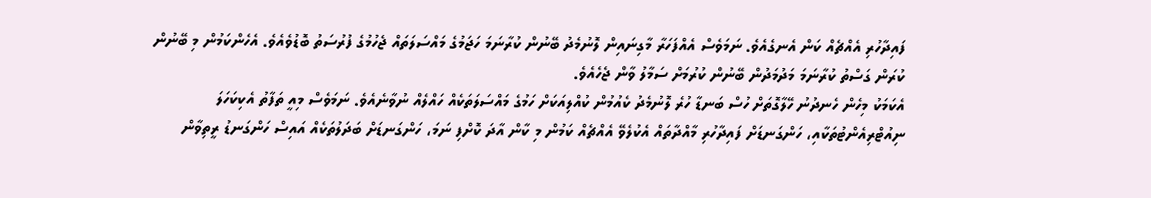ފައިދާހުރި އެއްޗެއް ކަން އެނގެއެވެ. ނަމަވެސް އެއްފަހަރާ މާގިނައިން ލޮނުމެދު ބޭނުން ކުރާނަމަ ހަޖަމުގެ މައްސަލަތައް ޖެހުމުގެ ފުރުސަތު ބޮޑުވެއެވެ. އެހެންކަމުން މި ބޭނުން ކުރަން ގަސްތު ކުރާނަމަ މަދުމަދުން ބޭނުން ކުރުމަށް ސަމާލު ވާން ޖެހެއެވެ.
އެކަމަކު މިހެން ހެނދުނު ހޭލާގޮތަށް ހުސް ބަނޑާ ހުރެ ލޮނުމެދު ކެއުމުން ކުއްލިއަކަށް ހަމުގެ މައްސަލަތަކެއް ހައްލެއް ނުވާނެއެވެ. ނަމަވެސް މިއީ ތަފާތު އެކިކަހަލަ ނިއުޓްރިއެންޓުތަކާއި، ހަންގަނޑަށް ފައިދާހުރި މާއްދާތައް އެކުލެވޭ އެއްޗެއް ކަމުން މި ކާން އާދަ ކޮށްފި ނަމަ، ހަންގަނޑަށް ބަދަލުތަކެއް އައިސް ހަންގަނޑު ރީތިވާން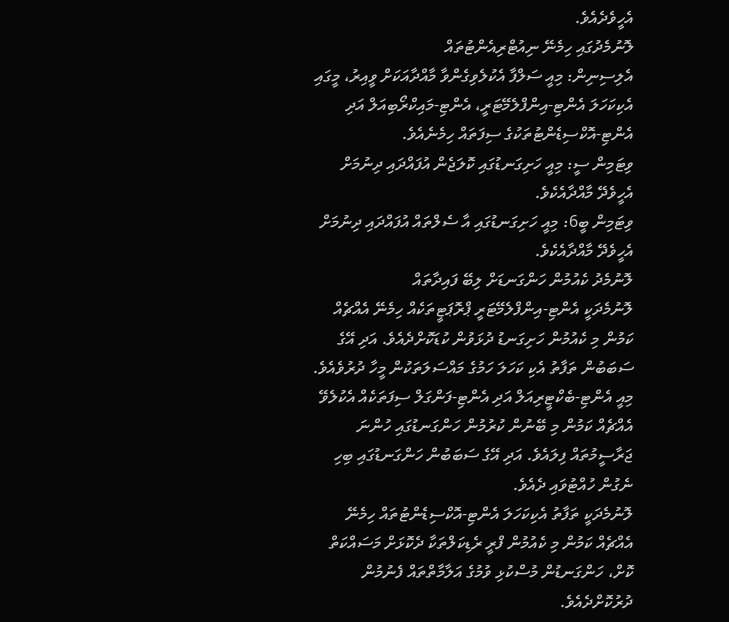އެހީވެދެއެވެ.
ލޮނުމެދުގައި ހިމެނޭ ނިއުޓްރިއެންޓުތައް
އެލިސިނިން: މިއީ ސަލްފާ އެކުލެވިގެންވާ މާއްދާއަކަށް ވީއިރު، މީގައި އެކިކަހަލަ އެންޓި-އިންފްލެމޭޓަރީ، އެންޓި-މައިކްރޯބިއަލް އަދި އެންޓި-އޮކްސިޑެންޓުތަކުގެ ސިފަތައް ހިމެނެއެވެ.
ވިޓަމިން ސީ: މިއީ ހަށިގަނޑުގައި ކޮލަޖެން އުފައްދައި ދިނުމަށް އެހީވެދޭ މާއްދާއެކެވެ.
ވިޓަމިން ބީ6: މިއީ ހަށިގަނޑުގައި އާ ސެލްތައް އުފައްދައި ދިނުމަށް އެހީވެދޭ މާއްދާއެކެވެ.
ލޮނުމެދު ކެއުމުން ހަންގަނޑަށް ލިބޭ ފައިދާތައް
ލޮނުމެދަކީ އެންޓި-އިންފްލެމޭޓަރީ ޕްރޮޕަޓީތަކެއް ހިމެނޭ އެއްޗެއް ކަމުން މި ކެއުމުން ހަށިގަނޑު ދުޅަވުން ކުޑަކޮށްދެއެވެ. އަދި އޭގެ ސަބަބުން ތަފާތު އެކި ކަހަލަ ހަމުގެ މައްސަލަތަކުން މީހާ ދުރުވެއެވެ.
މިއީ އެންޓި-ބެކްޓީރިއަލް އަދި އެންޓި-ފަންގަލް ސިފަތަކެއް އެކުލެވޭ އެއްޗެއް ކަމުން މި ބޭނުން ކުރުމުން ހަންގަނޑުގައި ހުންނަ ޖަރާސީމުތައް ފިލައެވެ. އަދި އޭގެ ސަބަބުން ހަންގަނޑުގައި ބިހި ނެގުން ހުއްޓުވައި ދެއެވެ.
ލޮނުމެދަކީ ތަފާތު އެކިކަހަލަ އެންޓި-އޮކްސިޑެންޓުތައް ހިމެނޭ އެއްޗެއް ކަމުން މި ކެއުމުން ފްރީ ރެޑިކަލްތަކާ ދެކޮޅަށް މަސައްކަތް ކޮށް، ހަންގަނޑުން މުސްކުޅި ވުމުގެ އަލާމާތްތައް ފެނުމުން ދުރުކޮށްދެއެވެ.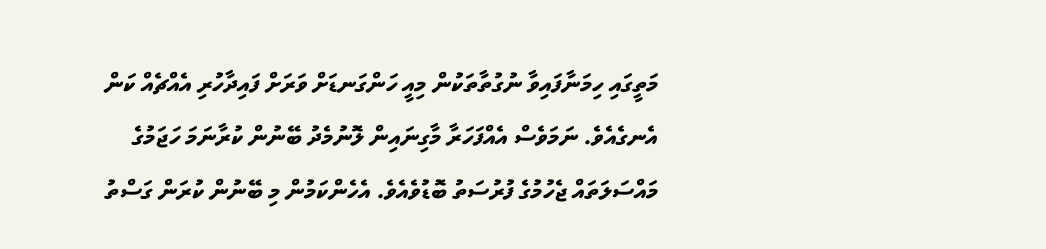މަތީގައި ހިމަނާފައިވާ ނުގުތާތަކުން މިއީ ހަންގަނޑަށް ވަރަށް ފައިދާހުރި އެއްޗެއް ކަން އެނގެއެވެ. ނަމަވެސް އެއްފަހަރާ މާގިނައިން ލޮނުމެދު ބޭނުން ކުރާނަމަ ހަޖަމުގެ މައްސަލަތައް ޖެހުމުގެ ފުރުސަތު ބޮޑުވެއެވެ. އެހެންކަމުން މި ބޭނުން ކުރަން ގަސްތު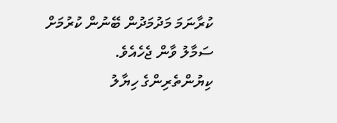ކުރާނަމަ މަދުމަދުން ބޭނުން ކުރުމަށް ސަމާލު ވާން ޖެހެއެވެ.
ކިޔުންތެރިންގެ ހިޔާލު